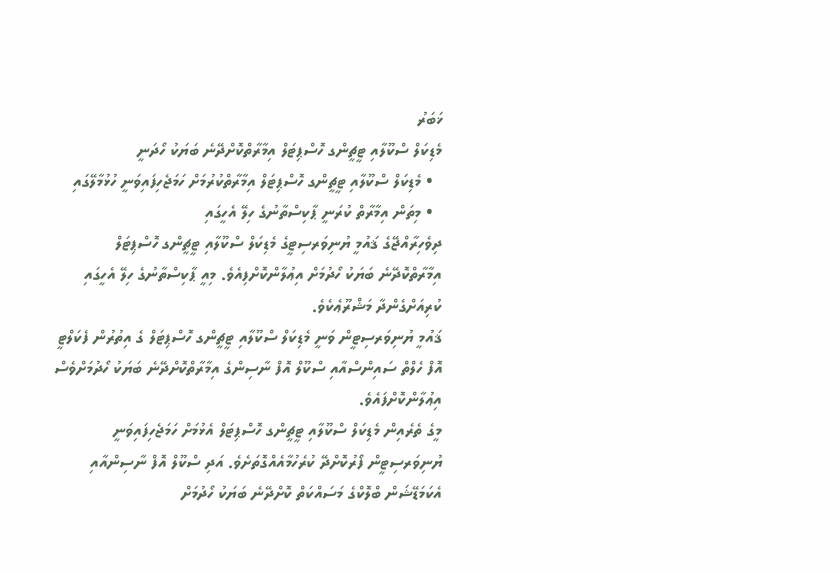ޚަބަރު
މެޑިކަލް ސްކޫލާއި ޓީޗީންގ ހޮސްޕިޓަލް އިމާރާތްކޮށްދޭނެ ބަޔަކު ހޯދަނީ
  • މެޑިކަލް ސްކޫލާއި ޓީޗީންގ ހޮސްޕިޓަލް އިމާރާތްކުރުމަށް ހަމަޖެހިފައިވަނީ ހުޅުމާލޭގައި
  • މިތަން އިމާރާތް ކުރަނީ ޕާކިސްތާނުގެ ހިލޭ އެހީގައި
ދިވެހިރާއްޖޭގެ ޤައުމީ ޔުނިވަރސިޓީގެ މެޑިކަލް ސްކޫލާއި ޓީޗީންގ ހޮސްޕިޓަލް އިމާރާތްކޮދޭނެ ބަޔަކު ހޯދުމަށް އިޢުލާންކޮށްފިއެވެ. މިއީ ޕާކިސްތާނުގެ ހިލޭ އެހީގައި ކުރިއަށްގެންދާ މަޝްރޫޢެކެވެ.
ޤައުމީ ޔުނިވަރސިޓީން ވަނީ މެޑިކަލް ސްކޫލާއި ޓީޗީންގ ހޮސްޕިޓަލް ގެ އިތުރުން ފެކަލްޓީ އޮފް ހެލްތް ސައިންސްއާއި ސްކޫލް އޮފް ނާސިންގެ އިމާރާތްކޮށްދޭނެ ބަޔަކު ހޯދުމަށްވެސް އިޢުލާންކޮށްފައެވެ.
މީގެ ތެރެއިން މެޑިކަލް ސްކޫލާއި ޓީޗީންގ ހޮސްޕިޓަލް އެޅުމަށް ހަމަޖެހިފައިވަނީ ޔުނިވަރސިޓީން ފޯރުކޮށްދޭ ކުރެހުމާއެއްގޮތަށެވެ. އަދި ސްކޫލް އޮފް ނާސިންއާއި އެކަމަޑޭޝަން ބްލޮކްގެ މަސައްކަތް ކޮށްދޭނެ ބަޔަކު ހޯދުމަށް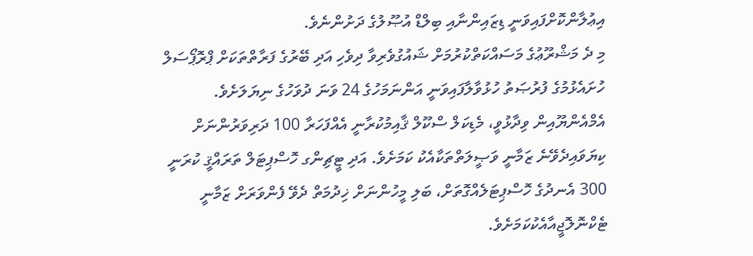އިޢުލާންކޮށްފައިވަނީ ޑިޒައިންނާއި ބިލްޑް އުޞޫލުގެ ދަށުންނެވެ.
މި ދެ މަޝްރޫޢުގެ މަސައްކަތްކުރުމަށް ޝައުގުވެރިވާ ދިވެހި އަދި ބޭރުގެ ފަރާތްތަކަށް ޕްރޮޕޯސަލް ހުށައެޅުމުގެ ފުރުޞަތު ހުޅުވާލާފައިވަނީ އަންނަމަހުގެ 24 ވަނަ ދުވަހުގެ ނިޔަލަށެވެ.
އެމްއެންޔޫއިން ވިދާޅުވީ، މެޑިކަލް ސްކޫލް ޤާއިމުކުރާނީ އެއްފަހަރާ 100 ދަރިވަރުންނަށް ކިޔަވައިދެވޭނެ ޒަމާނީ ވަޞީލަތްތަކާއެކު ކަމަށެވެ. އަދި ޓީޗިންގ ހޮސްޕިޓަލް ތަރައްޤީ ކުރަނީ 300 އެނދުގެ ހޮސްޕިޓަލެއްގޮތަށް، ބަލި މީހުންނަށް ޚިދުމަތް ދެވޭ ފެންވަރަށް ޒަމާނީ ޓެކްނޮލޮޖީއާއެކުކަމަށެވެ.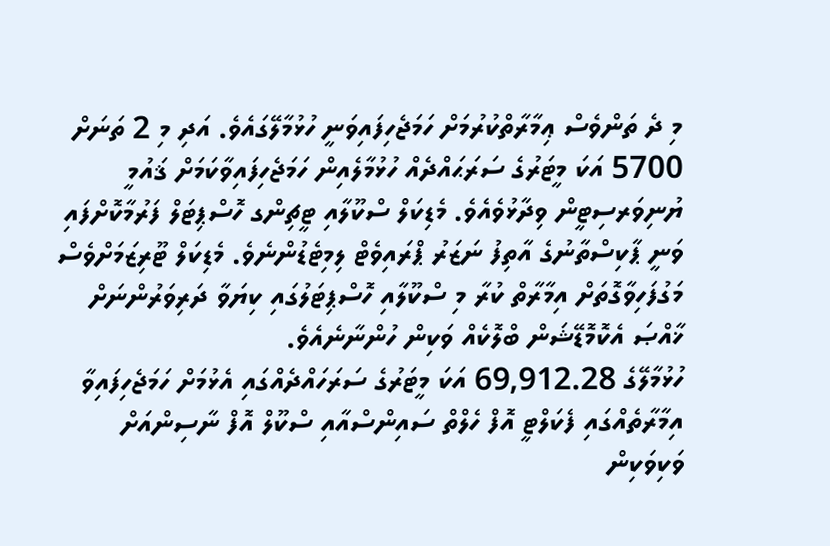މި ދެ ތަންވެސް ޢިމާރާތްކުރުމަށް ހަމަޖެހިފައިވަނީ ހުޅުމާލޭގައެވެ. އަދި މި 2 ތަނަށް 5700 އަކަ މީޓަރުގެ ސަރަޙައްދެއް ހުޅުމާލެއިން ހަމަޖެހިފައިވާކަމަށް ޤައުމީ ޔުނިވަރސިޓީން ވިދާޅުވެއެވެ. މެޑިކަލް ސްކޫލާއި ޓީޗިންގ ހޮސްޕިޓަލް ފަރުމާކޮށްފައި ވަނީ ޕާކިސްތާނުގެ އާތިފު ނަޒަރު ޕްރައިވެޓް ލިމިޓެޑުންނެވެ. މެޑިކަލް ޓޫރިޒަމަށްވެސް މަގުފަހިވާގޮތަށް އިމާރާތް ކުރާ މި ސްކޫލާއި ހޮސްޕިޓަލުގައި ކިޔަވާ ދަރިވަރުންނަށް ޚާއްޞަ އެކޮމޮޑޭޝަން ބްލޮކެއް ވަކިން ހުންނާނެއެވެ.
ހުޅުމާލޭގެ 69,912.28 އަކަ މީޓަރުގެ ސަރަހައްދެއްގައި އެޅުމަށް ހަމަޖެހިފައިވާ އިމާރާތެއްގައި ފެކަލްޓީ އޮފް ހެލްތް ސައިންސްއާއި ސްކޫލް އޮފް ނާސިންއަށް ވަކިވަކިން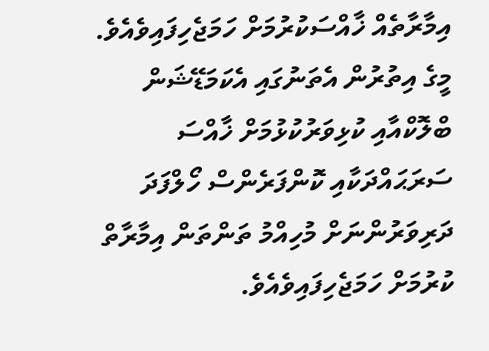އިމާރާތެއް ޚާއްސަކުރުމަށް ހަމަޖެހިފައިވެއެވެ. މީގެ އިތުރުން އެތަނުގައި އެކަމަޑޭޝަން ބްލޮކްއާއި ކުޅިވަރުކުޅުމަށް ޚާއްސަ ސަރަޙައްދަކާއި ކޮންފަރެންސް ހޯލްފަދަ ދަރިވަރުންނަށް މުހިއްމު ތަންތަން އިމާރާތް ކުރުމަށް ހަމަޖެހިފައިވެއެވެ.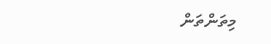މިތަންތަން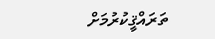ތަރައްޤީކުރުމަށް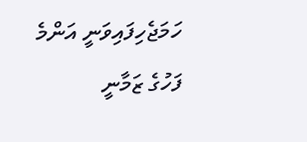ހަމަޖެހިފައިވަނީ އަންމެ ފަހުގެ ޒަމާނީ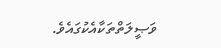ވަޞީލަތްތަކާއެކުގައެވެ.